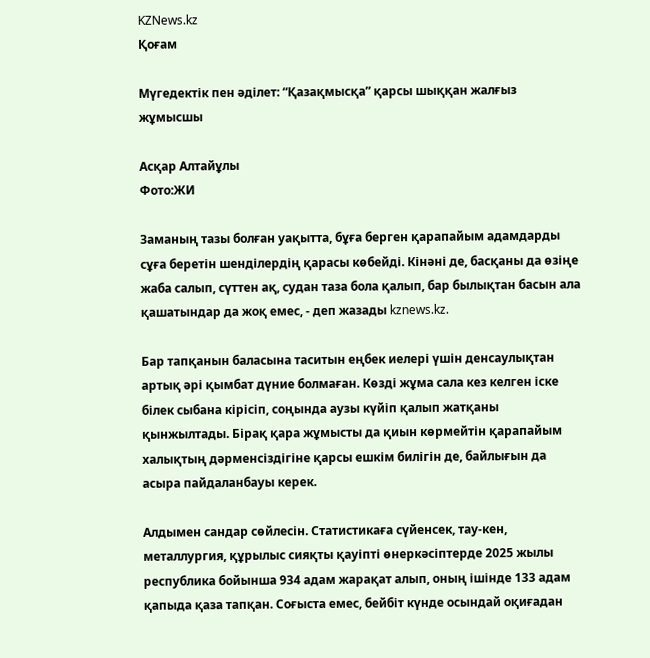KZNews.kz
Қоғам

Мүгедектік пен әділет: “Қазақмысқа” қарсы шыққан жалғыз жұмысшы

Асқар Алтайұлы
Фото:ЖИ

Заманың тазы болған уақытта, бұға берген қарапайым адамдарды сұға беретін шенділердің қарасы көбейді. Кінәні де, басқаны да өзіңе жаба салып, сүттен ақ, судан таза бола қалып, бар былықтан басын ала қашатындар да жоқ емес, - деп жазады kznews.kz.

Бар тапқанын баласына таситын еңбек иелері үшін денсаулықтан артық әрі қымбат дүние болмаған. Көзді жұма сала кез келген іске білек сыбана кірісіп, соңында аузы күйіп қалып жатқаны қынжылтады. Бірақ қара жұмысты да қиын көрмейтін қарапайым халықтың дәрменсіздігіне қарсы ешкім билігін де, байлығын да асыра пайдаланбауы керек.

Алдымен сандар сөйлесін. Статистикаға сүйенсек, тау-кен, металлургия, құрылыс сияқты қауіпті өнеркәсіптерде 2025 жылы республика бойынша 934 адам жарақат алып, оның ішінде 133 адам қапыда қаза тапқан. Соғыста емес, бейбіт күнде осындай оқиғадан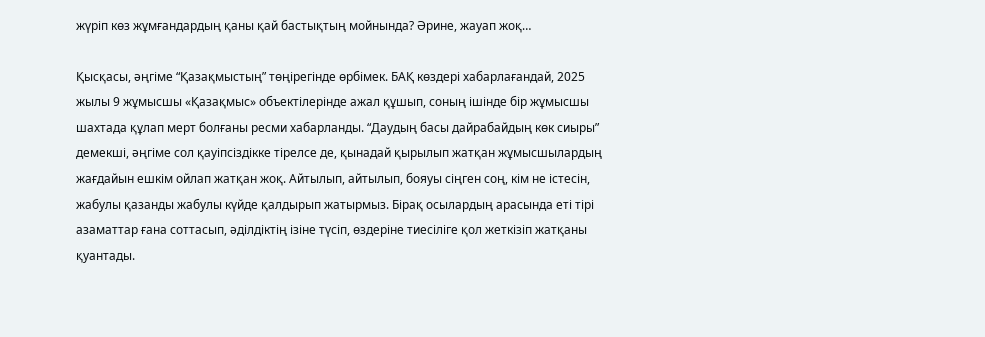жүріп көз жұмғандардың қаны қай бастықтың мойнында? Әрине, жауап жоқ…

Қысқасы, әңгіме “Қазақмыстың” төңірегінде өрбімек. БАҚ көздері хабарлағандай, 2025 жылы 9 жұмысшы «Қазақмыс» объектілерінде ажал құшып, соның ішінде бір жұмысшы шахтада құлап мерт болғаны ресми хабарланды. “Даудың басы дайрабайдың көк сиыры” демекші, әңгіме сол қауіпсіздікке тірелсе де, қынадай қырылып жатқан жұмысшылардың жағдайын ешкім ойлап жатқан жоқ. Айтылып, айтылып, бояуы сіңген соң, кім не істесін, жабулы қазанды жабулы күйде қалдырып жатырмыз. Бірақ осылардың арасында еті тірі азаматтар ғана соттасып, әділдіктің ізіне түсіп, өздеріне тиесіліге қол жеткізіп жатқаны қуантады.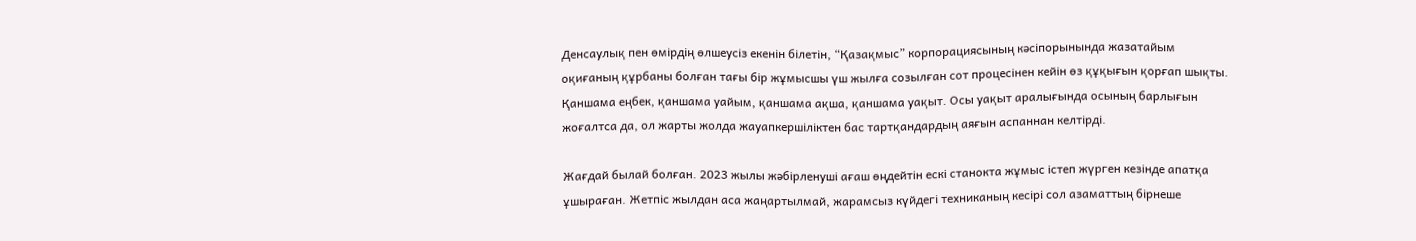Денсаулық пен өмірдің өлшеусіз екенін білетін, “Қазақмыс” корпорациясының кәсіпорынында жазатайым оқиғаның құрбаны болған тағы бір жұмысшы үш жылға созылған сот процесінен кейін өз құқығын қорғап шықты. Қаншама еңбек, қаншама уайым, қаншама ақша, қаншама уақыт. Осы уақыт аралығында осының барлығын жоғалтса да, ол жарты жолда жауапкершіліктен бас тартқандардың аяғын аспаннан келтірді.

Жағдай былай болған. 2023 жылы жәбірленуші ағаш өңдейтін ескі станокта жұмыс істеп жүрген кезінде апатқа ұшыраған. Жетпіс жылдан аса жаңартылмай, жарамсыз күйдегі техниканың кесірі сол азаматтың бірнеше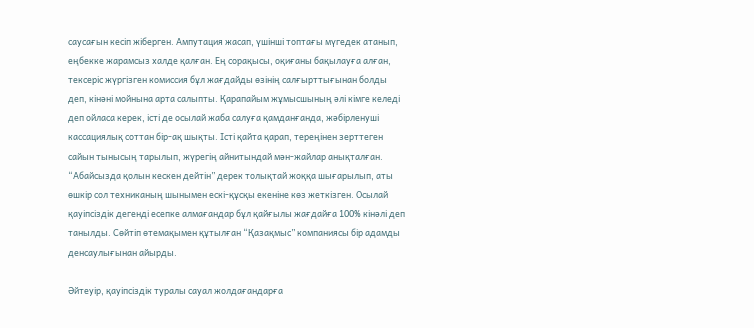саусағын кесіп жіберген. Ампутация жасап, үшінші топтағы мүгедек атанып, еңбекке жарамсыз халде қалған. Ең сорақысы, оқиғаны бақылауға алған, тексеріс жүргізген комиссия бұл жағдайды өзінің салғырттығынан болды деп, кінәні мойнына арта салыпты. Қарапайым жұмысшының әлі кімге келеді деп ойласа керек, істі де осылай жаба салуға қамданғанда, жәбірленуші кассациялық соттан бір-ақ шықты. Істі қайта қарап, тереңінен зерттеген сайын тынысың тарылып, жүрегің айнитындай мән-жайлар анықталған. “Абайсызда қолын кескен дейтін” дерек толықтай жоққа шығарылып, аты өшкір сол техниканың шынымен ескі-құсқы екеніне көз жеткізген. Осылай қауіпсіздік дегенді есепке алмағандар бұл қайғылы жағдайға 100% кінәлі деп танылды. Сөйтіп өтемақымен құтылған “Қазақмыс” компаниясы бір адамды денсаулығынан айырды.

Әйтеуір, қауіпсіздік туралы сауал жолдағандарға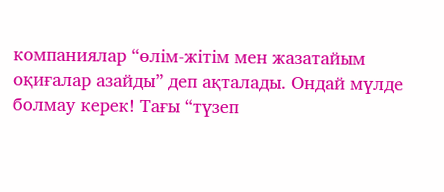компаниялар “өлім-жітім мен жазатайым оқиғалар азайды” деп ақталады. Ондай мүлде болмау керек! Тағы “түзеп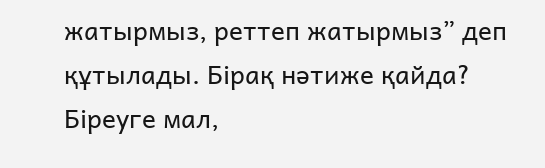жатырмыз, реттеп жатырмыз” деп құтылады. Бірақ нәтиже қайда? Біреуге мал,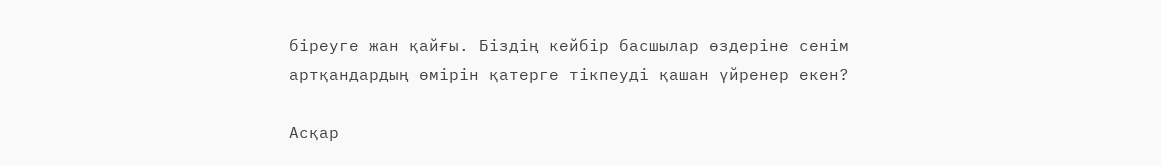біреуге жан қайғы. Біздің кейбір басшылар өздеріне сенім артқандардың өмірін қатерге тікпеуді қашан үйренер екен?

Асқар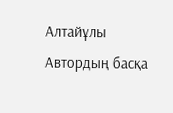Алтайұлы
Автордың басқа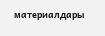материалдары